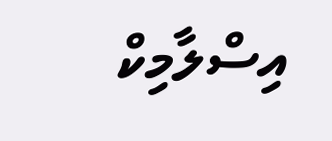އިސްލާމިކް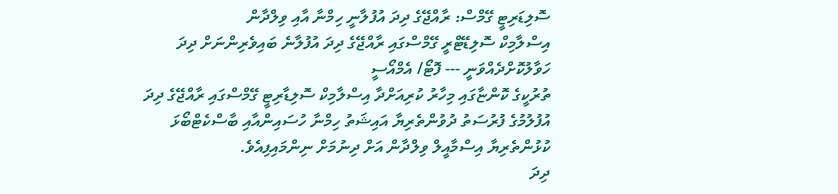ސޮލިޑަރިޓީ ގޭމްސް: ރާއްޖޭގެ ދިދަ އުފުލާނީ ހިމްނާ އާއި ވިލްދާން
އިސްލާމިކް ސޮލިޑޭޓްރީ ގޭމްސްގައި ރާއްޖޭގެ ދިދަ އުފުލާނެ ބައިވެރިންނަށް ދިދަ ހަވާލުކޮށްދެއްވަނީ --- ފޮޓޯ/ އެމްއޯސީ
ތުރުކީގެ ކޮންޏާގައި މިހާރު ކުރިއަށްދާ އިސްލާމިކް ސޮލިޑާރިޓީ ގޭމްސްގައި ރާއްޖޭގެ ދިދަ އުފުލުމުގެ ފުރުސަތު ދުވުންތެރިޔާ އައިޝަތު ހިމްނާ ހުސައިންއާއި ބާސްކެޓްބޯޅަ ކުޅުންތެރިޔާ އިސްމާއީލް ވިލްދާން އަށް ދިނުމަށް ނިންމައިފިއެވެ.
ދިދަ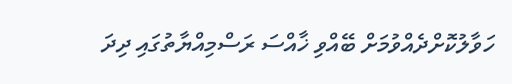ހަވާލުކޮށްދެއްވުމަށް ބޭއްވި ޚާއްސަ ރަސްމިއްޔާތުގައި ދިދަ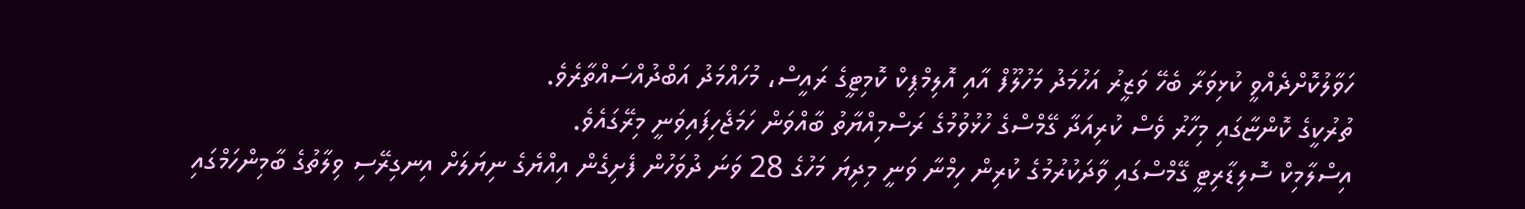ހަވާލުކޮށްދެއްވީ ކުޅިވަރާ ބެހޭ ވަޒީރު އަހުމަދު މަހުލޫފް އާއި އޮލިމްޕިކް ކޮމިޓީގެ ރައީސް، މުހައްމަދު އަބްދުއްސައްތާރެވެ.
ތުރުކީގެ ކޮންޏާގައި މިހާރު ވެސް ކުރިއަދާ ގޭމްސްގެ ހުޅުވުމުގެ ރަސްމިއްޔާތު ބާއްވަން ހަމަޖެހިފައިވަނީ މިރޭގައެވެ.
އިސްލާމިކް ސޮލިޑާރިޓީ ގޭމްސްގައި ވާދަކުރުމުގެ ކުރިން ހިމްނާ ވަނީ މިދިޔަ މަހުގެ 28 ވަނަ ދުވަހުން ފެށިގެން އިއްޔެގެ ނިޔަލަށް އިނގިރޭސި ވިލާތުގެ ބާމިންހަމްގައި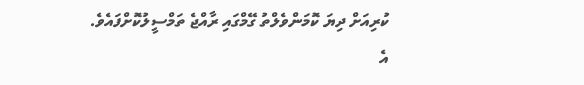ކުރިއަށް ދިޔަ ކޮމަންވެލްތު ގޭމްގައި ރާއްޖެ ތަމްސީލުކޮށްފައެވެ.
އެ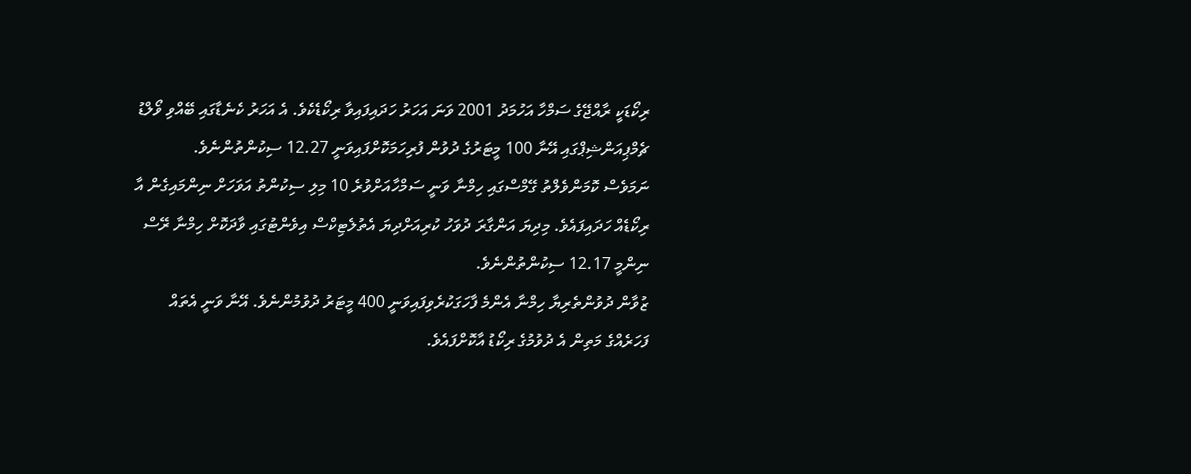ރިކޯޑަކީ ރާއްޖޭގެ ސަމްހާ އަހުމަދު 2001 ވަނަ އަހަރު ހަދައިފައިވާ ރިކޯޑެކެވެ. އެ އަހަރު ކެނެޑާގައި ބޭއްވި ވޯލްޑު ޗެމްޕިއަންޝިޕްގައި އޭނާ 100 މީޓަރުގެ ދުވުން ފުރިހަމަކޮށްފައިވަނީ 12.27 ސިކުންތުންނެވެ.
ނަމަވެސް ކޮމަންވެލްތު ގޭމްސްގައި ހިމްނާ ވަނީ ސަމްހާއަށްވުރެ 10 މިލި ސިކުންތު އަވަހަށް ނިންމައިގެން އާ ރިކޯޑެއް ހަދައިފައެވެ. މިދިޔަ އަންގާރަ ދުވަހު ކުރިއަށްދިޔަ އެތުލެޓިކްސް އިވެންޓުގައި ވާދަކޮށް ހިމްނާ ރޭސް ނިންމީ 12.17 ސިކުންތުންނެވެ.
ޒުވާން ދުވުންތެރިޔާ ހިމްނާ އެންމެ ފާހަގަކުރެވިފައިވަނީ 400 މީޓަރު ދުވުމުންނެވެ. އޭނާ ވަނީ އެތައް ފަހަރެއްގެ މަތިން އެ ދުވުމުގެ ރިކޯޑު އާކޮށްފައެވެ.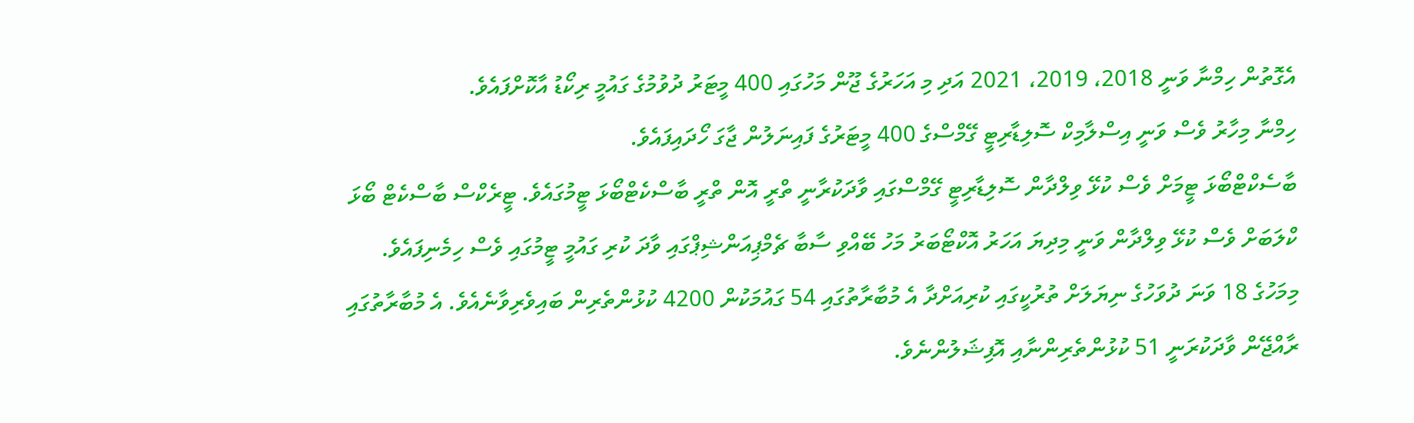އެގޮތުން ހިމްނާ ވަނީ 2018، 2019، 2021 އަދި މި އަހަރުގެ ޖޫން މަހުގައި 400 މީޓަރު ދުވުމުގެ ގައުމީ ރިކޯޑު އާކޮށްފައެވެ.
ހިމްނާ މިހާރު ވެސް ވަނީ އިސްލާމިކް ސޮލިޑާރިޓީ ގޭމްސްގެ 400 މީޓަރުގެ ފައިނަލުން ޖާގަ ހޯދައިފައެވެ.
ބާސެކްޓްބޯޅަ ޓީމަށް ވެސް ކުޅޭ ވިލްދާން ސޮލިޑާރިޓީ ގޭމްސްގައި ވާދަކުރާނީ ތްރީ އޮން ތްރީ ބާސްކެޓްބޯޅަ ޓީމުގައެވެ. ޓީރެކްސް ބާސްކެޓް ބޯޅަ ކްލަބަށް ވެސް ކުޅޭ ވިލްދާން ވަނީ މިދިޔަ އަހަރު އޮކްޓޯބަރު މަހު ބޭއްވި ސާބާ ޗެމްޕިއަންޝިޕްގައި ވާދަ ކުރި ގައުމީ ޓީމުގައި ވެސް ހިމެނިފައެވެ.
މިމަހުގެ 18 ވަނަ ދުވަހުގެ ނިޔަލަށް ތުރުކީގައި ކުރިއަށްދާ އެ މުބާރާތުގައި 54 ގައުމަކުން 4200 ކުޅުންތެރިން ބައިވެރިވާނެއެވެ. އެ މުބާރާތުގައި ރާއްޖޭން ވާދަކުރަނީ 51 ކުޅުންތެރިންނާއި އޮފިޝަލުންނެވެ.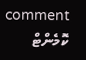comment ކޮމެންޓް